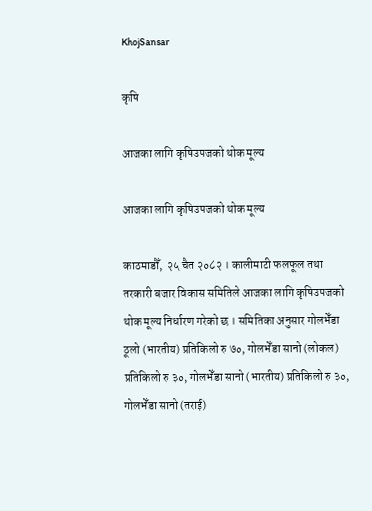KhojSansar

कृषि

आजका लागि कृषिउपजको थोक मूल्य

आजका लागि कृषिउपजको थोक मूल्य

काठमाडौँ,  २५ चैत २०८२ । कालीमाटी फलफूल तथा तरकारी बजार विकास समितिले आजका लागि कृषिउपजको थोक मूल्य निर्धारण गरेको छ । समितिका अनुसार गोलभेँडा ठूलो (भारतीय) प्रतिकिलो रु ७०, गोलभेँडा सानो (लोकल) प्रतिकिलो रु ३०, गोलभेँडा सानो (भारतीय) प्रतिकिलो रु ३०, गोलभेँडा सानो (तराई)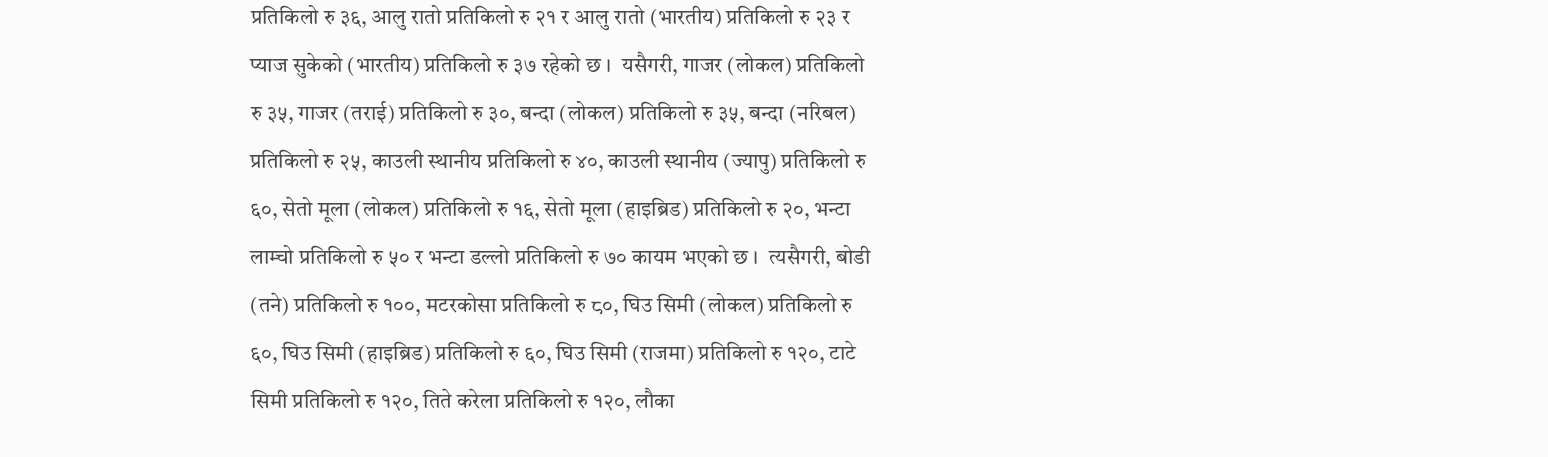प्रतिकिलो रु ३६, आलु रातो प्रतिकिलो रु २१ र आलु रातो (भारतीय) प्रतिकिलो रु २३ र प्याज सुकेको (भारतीय) प्रतिकिलो रु ३७ रहेको छ ।  यसैगरी, गाजर (लोकल) प्रतिकिलो रु ३५, गाजर (तराई) प्रतिकिलो रु ३०, बन्दा (लोकल) प्रतिकिलो रु ३५, बन्दा (नरिबल) प्रतिकिलो रु २५, काउली स्थानीय प्रतिकिलो रु ४०, काउली स्थानीय (ज्यापु) प्रतिकिलो रु ६०, सेतो मूला (लोकल) प्रतिकिलो रु १६, सेतो मूला (हाइब्रिड) प्रतिकिलो रु २०, भन्टा लाम्चो प्रतिकिलो रु ५० र भन्टा डल्लो प्रतिकिलो रु ७० कायम भएको छ ।  त्यसैगरी, बोडी (तने) प्रतिकिलो रु १००, मटरकोसा प्रतिकिलो रु ८०, घिउ सिमी (लोकल) प्रतिकिलो रु ६०, घिउ सिमी (हाइब्रिड) प्रतिकिलो रु ६०, घिउ सिमी (राजमा) प्रतिकिलो रु १२०, टाटे सिमी प्रतिकिलो रु १२०, तिते करेला प्रतिकिलो रु १२०, लौका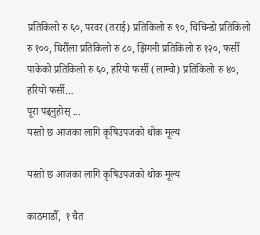प्रतिकिलो रु ६०, परवर (तराई) प्रतिकिलो रु ९०, चिचिन्डो प्रतिकिलो रु १००, घिरौँला प्रतिकिलो रु ८०, झिगनी प्रतिकिलो रु १२०, फर्सी पाकेको प्रतिकिलो रु ६०, हरियो फर्सी (लाम्चो) प्रतिकिलो रु ४०, हरियो फर्सी…
पूरा पढ्नुहोस् ...
यस्तो छ आजका लागि कृषिउपजको थोक मूल्य

यस्तो छ आजका लागि कृषिउपजको थोक मूल्य

काठमाडौँ,  १ चैत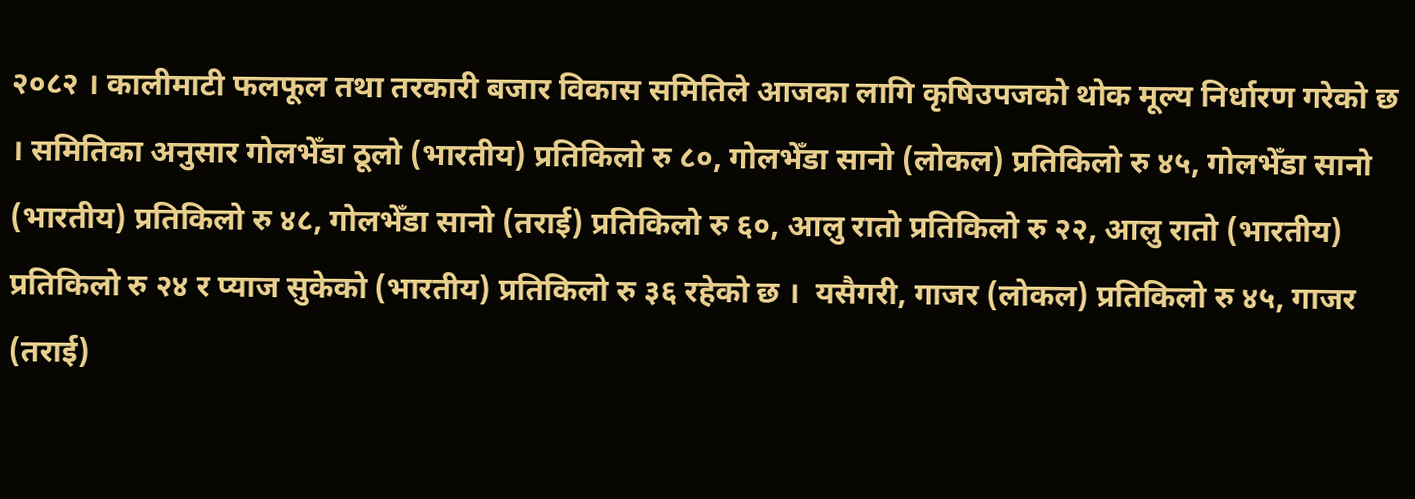२०८२ । कालीमाटी फलफूल तथा तरकारी बजार विकास समितिले आजका लागि कृषिउपजको थोक मूल्य निर्धारण गरेको छ । समितिका अनुसार गोलभेँडा ठूलो (भारतीय) प्रतिकिलो रु ८०, गोलभेँडा सानो (लोकल) प्रतिकिलो रु ४५, गोलभेँडा सानो (भारतीय) प्रतिकिलो रु ४८, गोलभेँडा सानो (तराई) प्रतिकिलो रु ६०, आलु रातो प्रतिकिलो रु २२, आलु रातो (भारतीय) प्रतिकिलो रु २४ र प्याज सुकेको (भारतीय) प्रतिकिलो रु ३६ रहेको छ ।  यसैगरी, गाजर (लोकल) प्रतिकिलो रु ४५, गाजर (तराई)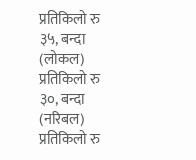प्रतिकिलो रु ३५, बन्दा (लोकल) प्रतिकिलो रु ३०, बन्दा (नरिबल) प्रतिकिलो रु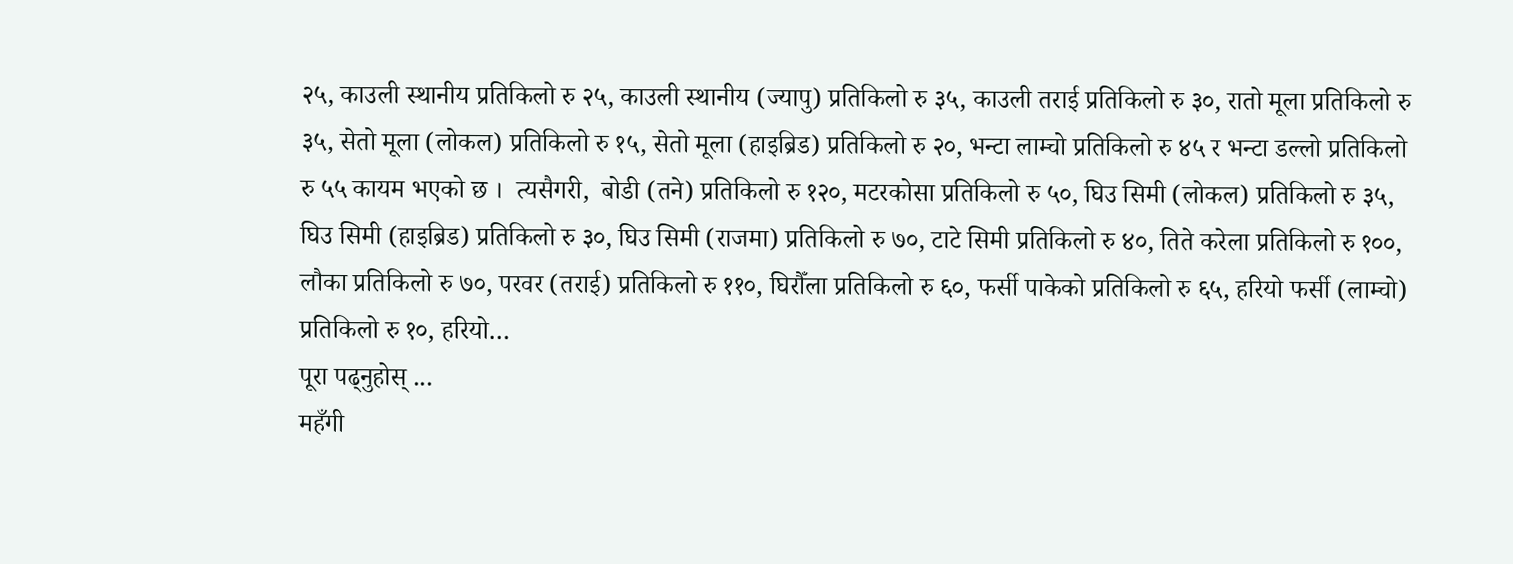२५, काउली स्थानीय प्रतिकिलो रु २५, काउली स्थानीय (ज्यापु) प्रतिकिलो रु ३५, काउली तराई प्रतिकिलो रु ३०, रातो मूला प्रतिकिलो रु ३५, सेतो मूला (लोकल) प्रतिकिलो रु १५, सेतो मूला (हाइब्रिड) प्रतिकिलो रु २०, भन्टा लाम्चो प्रतिकिलो रु ४५ र भन्टा डल्लो प्रतिकिलो रु ५५ कायम भएको छ ।  त्यसैगरी,  बोडी (तने) प्रतिकिलो रु १२०, मटरकोसा प्रतिकिलो रु ५०, घिउ सिमी (लोकल) प्रतिकिलो रु ३५, घिउ सिमी (हाइब्रिड) प्रतिकिलो रु ३०, घिउ सिमी (राजमा) प्रतिकिलो रु ७०, टाटे सिमी प्रतिकिलो रु ४०, तिते करेला प्रतिकिलो रु १००, लौका प्रतिकिलो रु ७०, परवर (तराई) प्रतिकिलो रु ११०, घिरौँला प्रतिकिलो रु ६०, फर्सी पाकेको प्रतिकिलो रु ६५, हरियो फर्सी (लाम्चो) प्रतिकिलो रु १०, हरियो…
पूरा पढ्नुहोस् ...
महँगी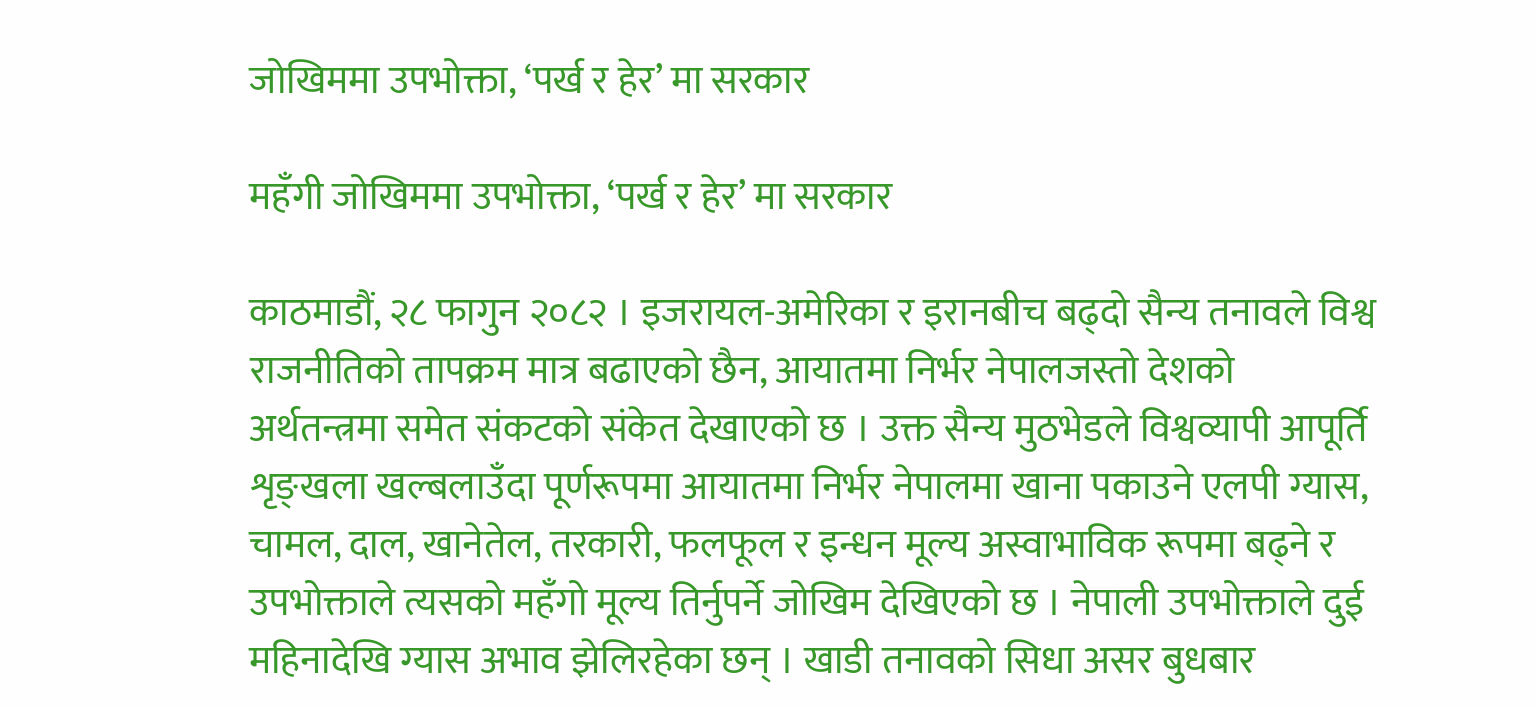जोखिममा उपभोक्ता, ‘पर्ख र हेर’ मा सरकार

महँगी जोखिममा उपभोक्ता, ‘पर्ख र हेर’ मा सरकार

काठमाडौं, २८ फागुन २०८२ । इजरायल-अमेरिका र इरानबीच बढ्दो सैन्य तनावले विश्व राजनीतिको तापक्रम मात्र बढाएको छैन, आयातमा निर्भर नेपालजस्तो देशको अर्थतन्त्रमा समेत संकटको संकेत देखाएको छ । उक्त सैन्य मुठभेडले विश्वव्यापी आपूर्ति शृङ्खला खल्बलाउँदा पूर्णरूपमा आयातमा निर्भर नेपालमा खाना पकाउने एलपी ग्यास, चामल, दाल, खानेतेल, तरकारी, फलफूल र इन्धन मूल्य अस्वाभाविक रूपमा बढ्ने र उपभोक्ताले त्यसको महँगो मूल्य तिर्नुपर्ने जोखिम देखिएको छ । नेपाली उपभोक्ताले दुई महिनादेखि ग्यास अभाव झेलिरहेका छन् । खाडी तनावको सिधा असर बुधबार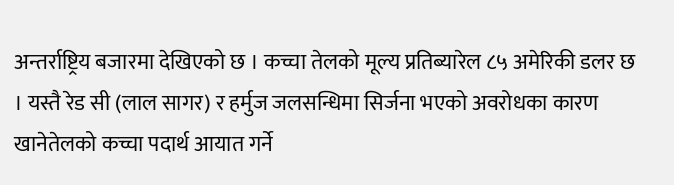अन्तर्राष्ट्रिय बजारमा देखिएको छ । कच्चा तेलको मूल्य प्रतिब्यारेल ८५ अमेरिकी डलर छ । यस्तै रेड सी (लाल सागर) र हर्मुज जलसन्धिमा सिर्जना भएको अवरोधका कारण खानेतेलको कच्चा पदार्थ आयात गर्ने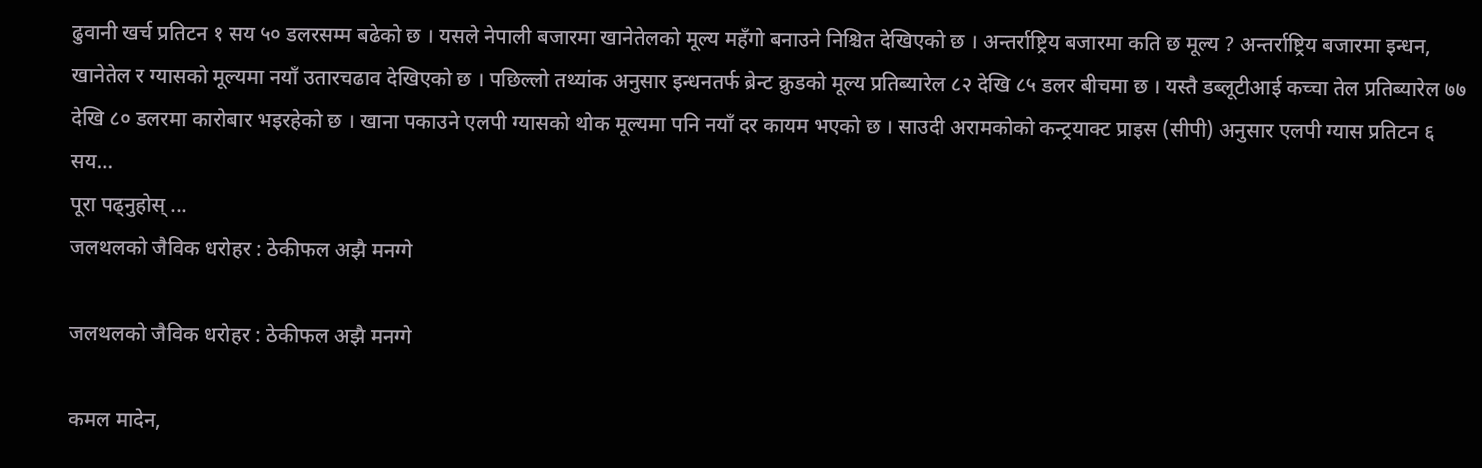ढुवानी खर्च प्रतिटन १ सय ५० डलरसम्म बढेको छ । यसले नेपाली बजारमा खानेतेलको मूल्य महँगो बनाउने निश्चित देखिएको छ । अन्तर्राष्ट्रिय बजारमा कति छ मूल्य ? अन्तर्राष्ट्रिय बजारमा इन्धन, खानेतेल र ग्यासको मूल्यमा नयाँ उतारचढाव देखिएको छ । पछिल्लो तथ्यांक अनुसार इन्धनतर्फ ब्रेन्ट क्रुडको मूल्य प्रतिब्यारेल ८२ देखि ८५ डलर बीचमा छ । यस्तै डब्लूटीआई कच्चा तेल प्रतिब्यारेल ७७ देखि ८० डलरमा कारोबार भइरहेको छ । खाना पकाउने एलपी ग्यासको थोक मूल्यमा पनि नयाँ दर कायम भएको छ । साउदी अरामकोको कन्ट्रयाक्ट प्राइस (सीपी) अनुसार एलपी ग्यास प्रतिटन ६ सय…
पूरा पढ्नुहोस् ...
जलथलको जैविक धरोहर : ठेकीफल अझै मनग्गे

जलथलको जैविक धरोहर : ठेकीफल अझै मनग्गे

कमल मादेन,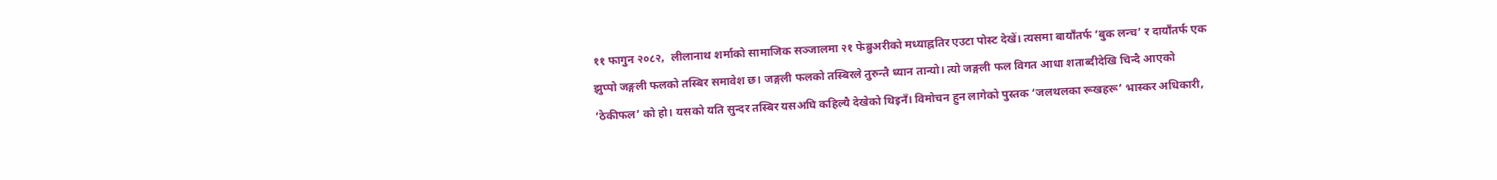११ फागुन २०८२,  लीलानाथ शर्माको सामाजिक सञ्जालमा २१ फेब्रुअरीको मध्याह्नतिर एउटा पोस्ट देखें। त्यसमा बायाँतर्फ ‘बुक लन्च’ र दायाँतर्फ एक झुप्पो जङ्गली फलको तस्बिर समावेश छ। जङ्गली फलको तस्बिरले तुरुन्तै ध्यान तान्यो। त्यो जङ्गली फल विगत आधा शताब्दीदेखि चिन्दै आएको ‘ठेकीफल’ को हो। यसको यति सुन्दर तस्बिर यसअघि कहिल्यै देखेको थिइनँ। विमोचन हुन लागेको पुस्तक ‘जलथलका रूखहरू’ भास्कर अधिकारी,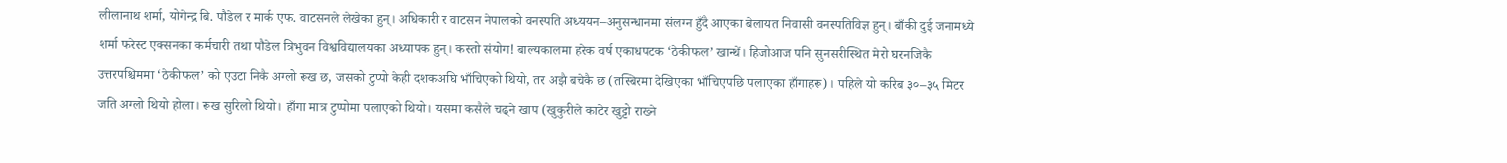लीलानाथ शर्मा, योगेन्द्र बि. पौडेल र मार्क एफ. वाटसनले लेखेका हुन्। अधिकारी र वाटसन नेपालको वनस्पति अध्ययन–अनुसन्धानमा संलग्न हुँदै आएका बेलायत निवासी वनस्पतिविज्ञ हुन्। बाँकी दुई जनामध्ये शर्मा फरेस्ट एक्सनका कर्मचारी तथा पौडेल त्रिभुवन विश्वविद्यालयका अध्यापक हुन्। कस्तो संयोग! बाल्यकालमा हरेक वर्ष एकाधपटक ‘ठेकीफल’ खान्थें। हिजोआज पनि सुनसरीस्थित मेरो घरनजिकै उत्तरपश्चिममा ‘ठेकीफल’ को एउटा निकै अग्लो रूख छ, जसको टुप्पो केही दशकअघि भाँचिएको थियो, तर अझै बचेकै छ (तस्बिरमा देखिएका भाँचिएपछि पलाएका हाँगाहरू)। पहिले यो करिब ३०–३५ मिटर जति अग्लो थियो होला। रूख सुरिलो थियो। हाँगा मात्र टुप्पोमा पलाएको थियो। यसमा कसैले चढ्ने खाप (खुकुरीले काटेर खुट्टो राख्ने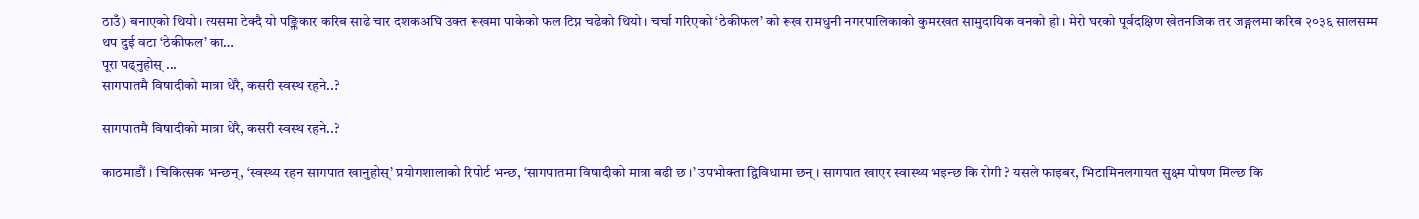ठाउँ) बनाएको थियो। त्यसमा टेक्दै यो पङ्क्तिकार करिब साढे चार दशकअघि उक्त रूखमा पाकेको फल टिप्न चढेको थियो। चर्चा गरिएको ‘ठेकीफल’ को रूख रामधुनी नगरपालिकाको कुमरखत सामुदायिक वनको हो। मेरो घरको पूर्वदक्षिण खेतनजिक तर जङ्गलमा करिब २०३६ सालसम्म थप दुई वटा ‘ठेकीफल’ का…
पूरा पढ्नुहोस् ...
सागपातमै विषादीको मात्रा धेरै, कसरी स्वस्थ रहने..?

सागपातमै विषादीको मात्रा धेरै, कसरी स्वस्थ रहने..?

काठमाडौं । चिकित्सक भन्छन्, ‘स्वस्थ्य रहन सागपात खानुहोस्’ प्रयोगशालाको रिपोर्ट भन्छ, ‘सागपातमा विषादीको मात्रा बढी छ ।’ उपभोक्ता द्विविधामा छन् । सागपात खाएर स्वास्थ्य भइन्छ कि रोगी ? यसले फाइबर, भिटामिनलगायत सुक्ष्म पोषण मिल्छ कि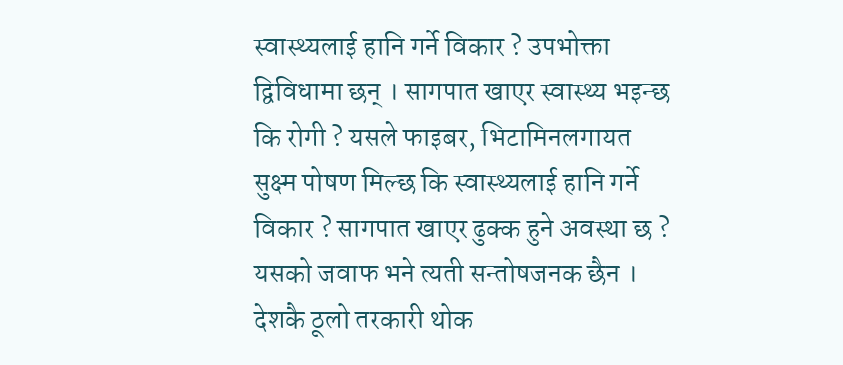स्वास्थ्यलाई हानि गर्ने विकार ? उपभोक्ता द्विविधामा छन् । सागपात खाएर स्वास्थ्य भइन्छ कि रोगी ? यसले फाइबर, भिटामिनलगायत सुक्ष्म पोषण मिल्छ कि स्वास्थ्यलाई हानि गर्ने विकार ? सागपात खाएर ढुक्क हुने अवस्था छ ? यसको जवाफ भने त्यती सन्तोषजनक छैन । देशकै ठूलो तरकारी थोक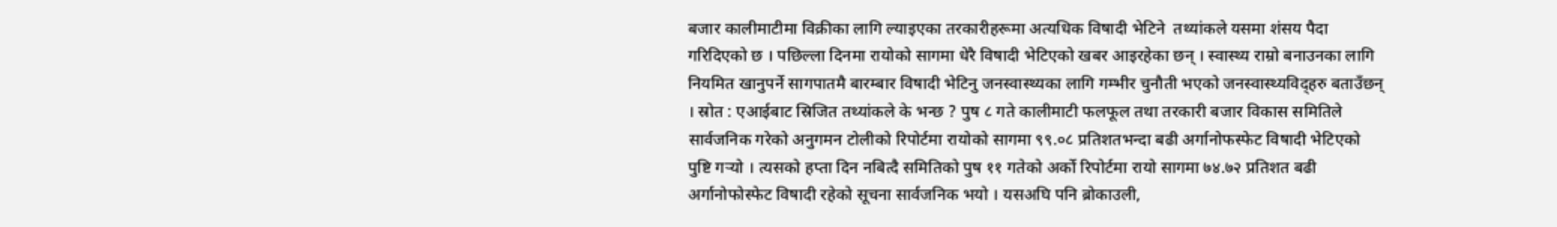बजार कालीमाटीमा विक्रीका लागि ल्याइएका तरकारीहरूमा अत्यधिक विषादी भेटिने  तथ्यांकले यसमा शंसय पैदा गरिदिएको छ । पछिल्ला दिनमा रायोको सागमा धेरै विषादी भेटिएको खबर आइरहेका छन् । स्वास्थ्य राम्रो बनाउनका लागि नियमित खानुपर्ने सागपातमै बारम्बार विषादी भेटिनु जनस्वास्थ्यका लागि गम्भीर चुनौती भएको जनस्वास्थ्यविद्हरु बताउँछन् । स्रोत : एआईबाट स्रिजित तथ्यांकले के भन्छ ? पुष ८ गते कालीमाटी फलफूल तथा तरकारी बजार विकास समितिले सार्वजनिक गरेको अनुगमन टोलीको रिपोर्टमा रायोको सागमा ९९.०८ प्रतिशतभन्दा बढी अर्गानोफस्फेट विषादी भेटिएको पुष्टि गर्‍यो । त्यसको हप्ता दिन नबित्दै समितिको पुष ११ गतेको अर्को रिपोर्टमा रायो सागमा ७४.७२ प्रतिशत बढी अर्गानोफोस्फेट विषादी रहेको सूचना सार्वजनिक भयो । यसअघि पनि ब्रोकाउली,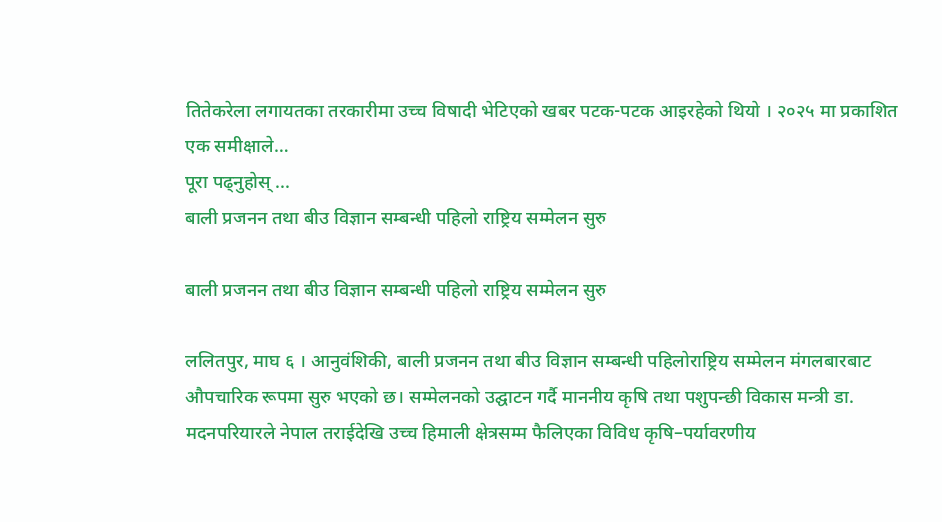तितेकरेला लगायतका तरकारीमा उच्च विषादी भेटिएको खबर पटक-पटक आइरहेको थियो । २०२५ मा प्रकाशित एक समीक्षाले…
पूरा पढ्नुहोस् ...
बाली प्रजनन तथा बीउ विज्ञान सम्बन्धी पहिलो राष्ट्रिय सम्मेलन सुरु

बाली प्रजनन तथा बीउ विज्ञान सम्बन्धी पहिलो राष्ट्रिय सम्मेलन सुरु

ललितपुर, माघ ६ । आनुवंशिकी, बाली प्रजनन तथा बीउ विज्ञान सम्बन्धी पहिलोराष्ट्रिय सम्मेलन मंगलबारबाट औपचारिक रूपमा सुरु भएको छ। सम्मेलनको उद्घाटन गर्दै माननीय कृषि तथा पशुपन्छी विकास मन्त्री डा. मदनपरियारले नेपाल तराईदेखि उच्च हिमाली क्षेत्रसम्म फैलिएका विविध कृषि–पर्यावरणीय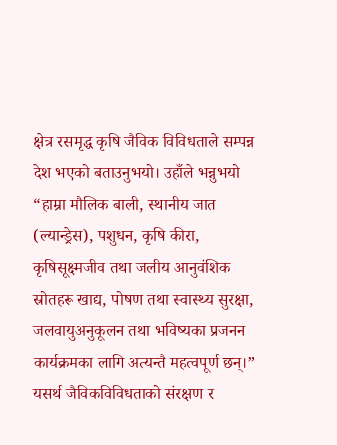क्षेत्र रसमृद्ध कृषि जैविक विविधताले सम्पन्न देश भएको बताउनुभयो। उहाँले भन्नुभयो “हाम्रा मौलिक बाली, स्थानीय जात (ल्यान्ड्रेस), पशुधन, कृषि कीरा, कृषिसूक्ष्मजीव तथा जलीय आनुवंशिक स्रोतहरू खाद्य, पोषण तथा स्वास्थ्य सुरक्षा, जलवायुअनुकूलन तथा भविष्यका प्रजनन कार्यक्रमका लागि अत्यन्तै महत्वपूर्ण छन्।” यसर्थ जैविकविविधताको संरक्षण र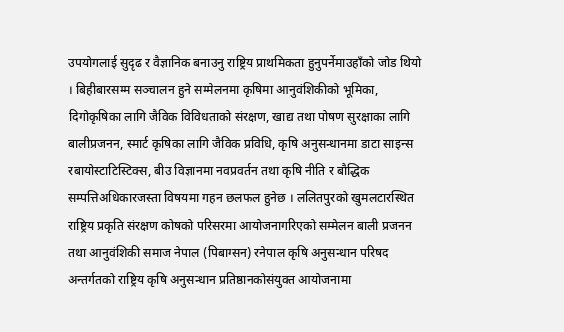उपयोगलाई सुदृढ र वैज्ञानिक बनाउनु राष्ट्रिय प्राथमिकता हुनुपर्नेमाउहाँको जोड थियो । बिहीबारसम्म सञ्चालन हुने सम्मेलनमा कृषिमा आनुवंशिकीको भूमिका, दिगोकृषिका लागि जैविक विविधताको संरक्षण, खाद्य तथा पोषण सुरक्षाका लागि बालीप्रजनन, स्मार्ट कृषिका लागि जैविक प्रविधि, कृषि अनुसन्धानमा डाटा साइन्स रबायोस्टाटिस्टिक्स, बीउ विज्ञानमा नवप्रवर्तन तथा कृषि नीति र बौद्धिक सम्पत्तिअधिकारजस्ता विषयमा गहन छलफल हुनेछ । ललितपुरको खुमलटारस्थित राष्ट्रिय प्रकृति संरक्षण कोषको परिसरमा आयोजनागरिएको सम्मेलन बाली प्रजनन तथा आनुवंशिकी समाज नेपाल (पिबाग्सन) रनेपाल कृषि अनुसन्धान परिषद अन्तर्गतको राष्ट्रिय कृषि अनुसन्धान प्रतिष्ठानकोसंयुक्त आयोजनामा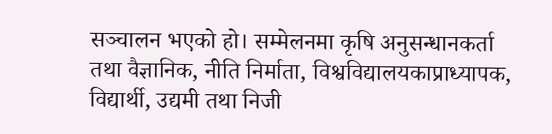सञ्चालन भएको हो। सम्मेलनमा कृषि अनुसन्धानकर्ता तथा वैज्ञानिक, नीति निर्माता, विश्वविद्यालयकाप्राध्यापक, विद्यार्थी, उद्यमी तथा निजी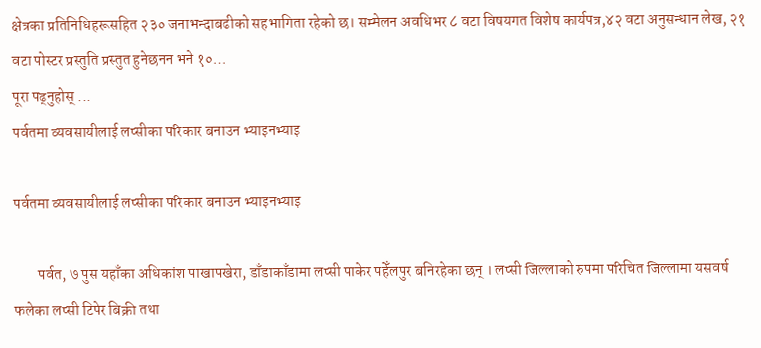क्षेत्रका प्रतिनिधिहरूसहित २३० जनाभन्दाबढीको सहभागिता रहेको छ। सम्मेलन अवधिभर ८ वटा विषयगत विशेष कार्यपत्र,४२ वटा अनुसन्धान लेख, २१ वटा पोस्टर प्रस्तुति प्रस्तुत हुनेछनन भने १०…
पूरा पढ्नुहोस् ...
पर्वतमा व्यवसायीलाई लप्सीका परिकार बनाउन भ्याइनभ्याइ

पर्वतमा व्यवसायीलाई लप्सीका परिकार बनाउन भ्याइनभ्याइ

        पर्वत, ७ पुस यहाँका अधिकांश पाखापखेरा, डाँडाकाँडामा लप्सी पाकेर पहेँलपुर बनिरहेका छन् । लप्सी जिल्लाको रुपमा परिचित जिल्लामा यसवर्ष फलेका लप्सी टिपेर बिक्री तथा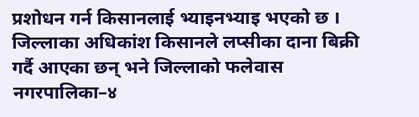प्रशोधन गर्न किसानलाई भ्याइनभ्याइ भएको छ ।        जिल्लाका अधिकांश किसानले लप्सीका दाना बिक्री गर्दै आएका छन् भने जिल्लाको फलेवास नगरपालिका–४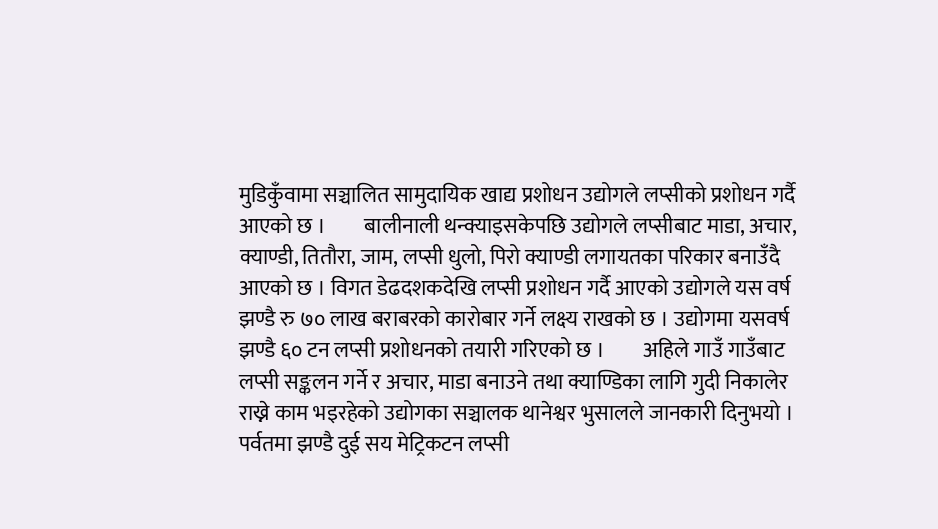मुडिकुँवामा सञ्चालित सामुदायिक खाद्य प्रशोधन उद्योगले लप्सीको प्रशोधन गर्दै आएको छ ।         बालीनाली थन्क्याइसकेपछि उद्योगले लप्सीबाट माडा, अचार, क्याण्डी, तितौरा, जाम, लप्सी धुलो, पिरो क्याण्डी लगायतका परिकार बनाउँदै आएको छ । विगत डेढदशकदेखि लप्सी प्रशोधन गर्दै आएको उद्योगले यस वर्ष झण्डै रु ७० लाख बराबरको कारोबार गर्ने लक्ष्य राखको छ । उद्योगमा यसवर्ष झण्डै ६० टन लप्सी प्रशोधनको तयारी गरिएको छ ।         अहिले गाउँ गाउँबाट लप्सी सङ्कलन गर्ने र अचार, माडा बनाउने तथा क्याण्डिका लागि गुदी निकालेर राख्ने काम भइरहेको उद्योगका सञ्चालक थानेश्वर भुसालले जानकारी दिनुभयो । पर्वतमा झण्डै दुई सय मेट्रिकटन लप्सी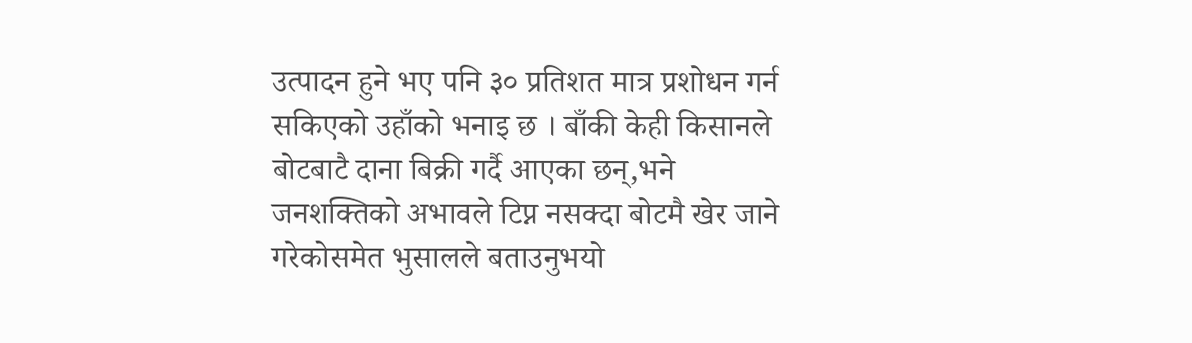उत्पादन हुने भए पनि ३० प्रतिशत मात्र प्रशोधन गर्न सकिएको उहाँको भनाइ छ । बाँकी केही किसानले बोटबाटै दाना बिक्री गर्दै आएका छन्,भने जनशक्तिको अभावले टिप्न नसक्दा बोटमै खेर जाने गरेकोसमेत भुसालले बताउनुभयो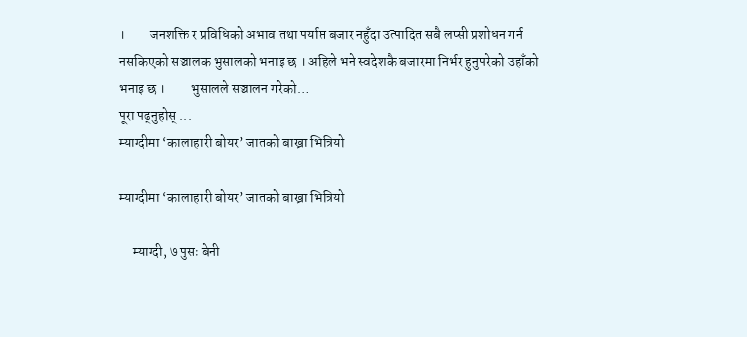।         जनशक्ति र प्रविधिको अभाव तथा पर्याप्त बजार नहुँदा उत्पादित सबै लप्सी प्रशोधन गर्न नसकिएको सञ्चालक भुसालको भनाइ छ । अहिले भने स्वदेशकै बजारमा निर्भर हुनुपरेको उहाँको भनाइ छ ।         भुसालले सञ्चालन गरेको…
पूरा पढ्नुहोस् ...
म्याग्दीमा ‘कालाहारी बोयर’ जातको बाख्रा भित्रियो

म्याग्दीमा ‘कालाहारी बोयर’ जातको बाख्रा भित्रियो

     म्याग्दी, ७ पुसः बेनी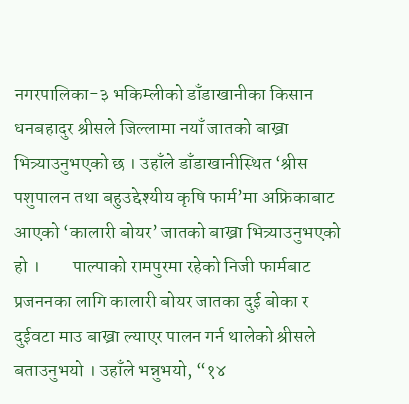नगरपालिका-३ भकिम्लीको डाँडाखानीका किसान धनबहादुर श्रीसले जिल्लामा नयाँ जातको बाख्रा भित्र्याउनुभएको छ । उहाँले डाँडाखानीस्थित ‘श्रीस पशुपालन तथा बहुउद्देश्यीय कृषि फार्म’मा अफ्रिकाबाट आएको ‘कालारी बोयर’ जातको बाख्रा भित्र्याउनुभएको हो ।         पाल्पाको रामपुरमा रहेको निजी फार्मबाट प्रजननका लागि कालारी बोयर जातका दुई बोका र दुईवटा माउ बाख्रा ल्याएर पालन गर्न थालेको श्रीसले बताउनुभयो । उहाँले भन्नुभयो, “१४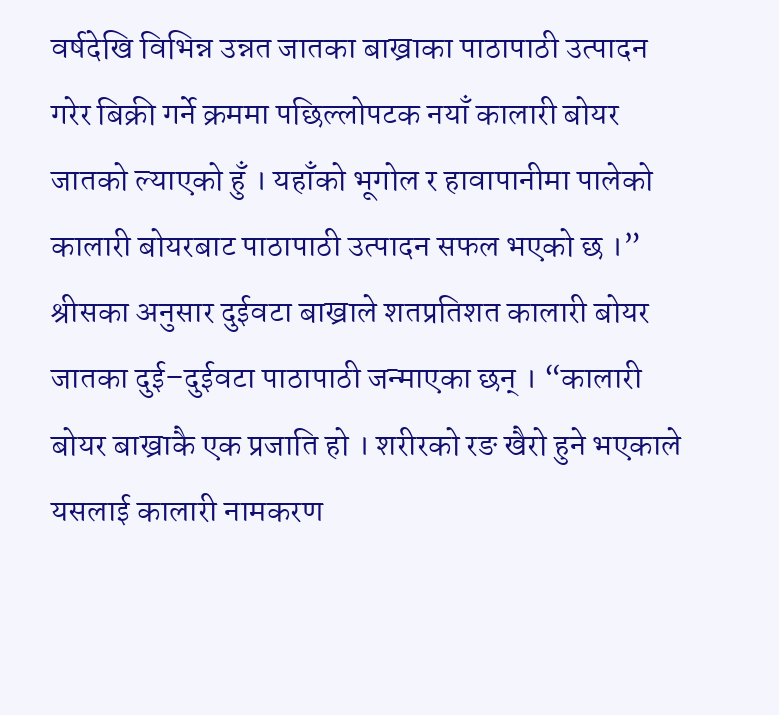वर्षदेखि विभिन्न उन्नत जातका बाख्राका पाठापाठी उत्पादन गरेर बिक्री गर्ने क्रममा पछिल्लोपटक नयाँ कालारी बोयर जातको ल्याएको हुँ । यहाँको भूगोल र हावापानीमा पालेको कालारी बोयरबाट पाठापाठी उत्पादन सफल भएको छ ।”         श्रीसका अनुसार दुईवटा बाख्राले शतप्रतिशत कालारी बोयर जातका दुई–दुईवटा पाठापाठी जन्माएका छन् । “कालारी बोयर बाख्राकै एक प्रजाति हो । शरीरको रङ खैरो हुने भएकाले यसलाई कालारी नामकरण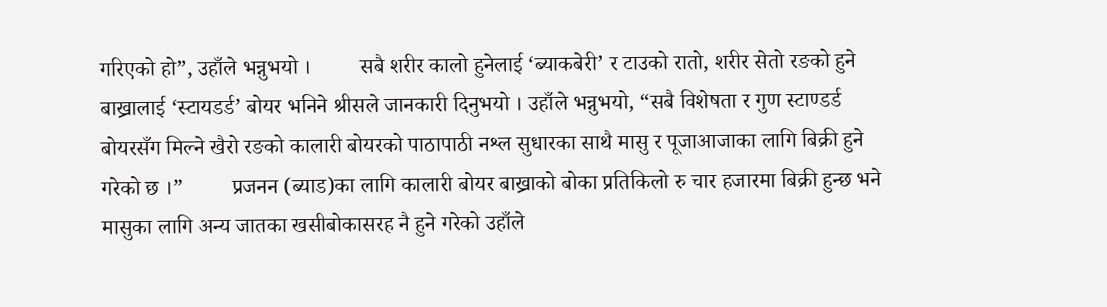गरिएको हो”, उहाँले भन्नुभयो ।         सबै शरीर कालो हुनेलाई ‘ब्याकबेरी’ र टाउको रातो, शरीर सेतो रङको हुने बाख्रालाई ‘स्टायडर्ड’ बोयर भनिने श्रीसले जानकारी दिनुभयो । उहाँले भन्नुभयो, “सबै विशेषता र गुण स्टाण्डर्ड बोयरसँग मिल्ने खैरो रङको कालारी बोयरको पाठापाठी नश्ल सुधारका साथै मासु र पूजाआजाका लागि बिक्री हुने गरेको छ ।”         प्रजनन (ब्याड)का लागि कालारी बोयर बाख्राको बोका प्रतिकिलो रु चार हजारमा बिक्री हुन्छ भने मासुका लागि अन्य जातका खसीबोकासरह नै हुने गरेको उहाँले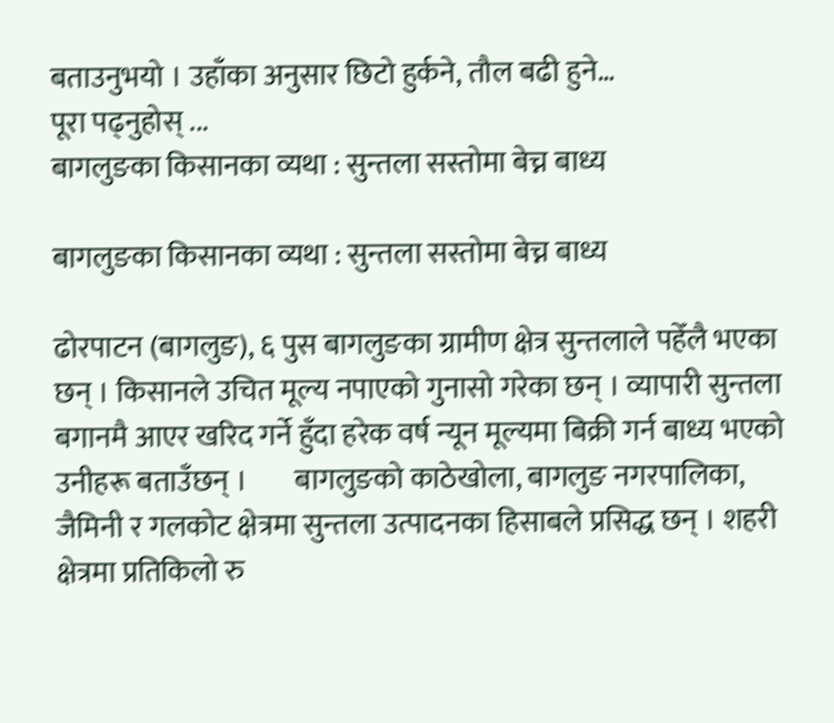बताउनुभयो । उहाँका अनुसार छिटो हुर्कने, तौल बढी हुने…
पूरा पढ्नुहोस् ...
बागलुङका किसानका व्यथा : सुन्तला सस्तोमा बेच्न बाध्य

बागलुङका किसानका व्यथा : सुन्तला सस्तोमा बेच्न बाध्य

ढोरपाटन (बागलुङ), ६ पुस बागलुङका ग्रामीण क्षेत्र सुन्तलाले पहेँलै भएका छन् । किसानले उचित मूल्य नपाएको गुनासो गरेका छन् । व्यापारी सुन्तला बगानमै आएर खरिद गर्ने हुँदा हरेक वर्ष न्यून मूल्यमा बिक्री गर्न बाध्य भएको उनीहरू बताउँछन् ।        बागलुङको काठेखोला, बागलुङ नगरपालिका, जैमिनी र गलकोट क्षेत्रमा सुन्तला उत्पादनका हिसाबले प्रसिद्ध छन् । शहरी क्षेत्रमा प्रतिकिलो रु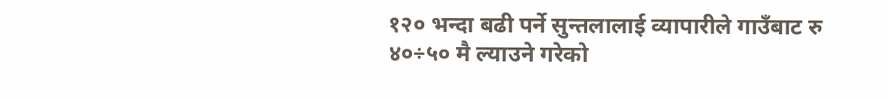१२० भन्दा बढी पर्ने सुन्तलालाई व्यापारीले गाउँबाट रु ४०÷५० मै ल्याउने गरेको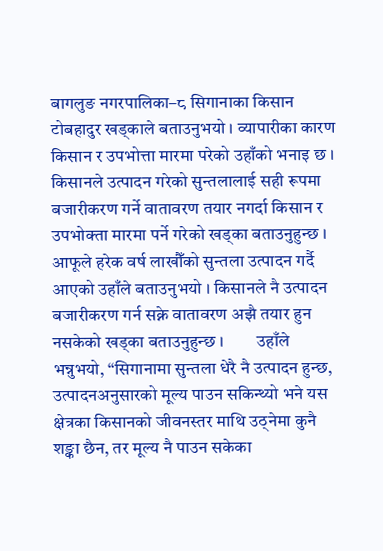बागलुङ नगरपालिका–८ सिगानाका किसान टोबहादुर खड्काले बताउनुभयो । व्यापारीका कारण किसान र उपभोत्ता मारमा परेको उहाँको भनाइ छ ।        किसानले उत्पादन गरेको सुन्तलालाई सही रूपमा बजारीकरण गर्ने वातावरण तयार नगर्दा किसान र उपभोक्ता मारमा पर्ने गरेको खड्का बताउनुहुन्छ । आफूले हरेक वर्ष लाखौँको सुन्तला उत्पादन गर्दै आएको उहाँले बताउनुभयो । किसानले नै उत्पादन बजारीकरण गर्न सक्ने वातावरण अझै तयार हुन नसकेको खड्का बताउनुहुन्छ ।        उहाँले भन्नुभयो, “सिगानामा सुन्तला धेरै नै उत्पादन हुन्छ, उत्पादनअनुसारको मूल्य पाउन सकिन्थ्यो भने यस क्षेत्रका किसानको जीवनस्तर माथि उठ्नेमा कुनै शङ्का छैन, तर मूल्य नै पाउन सकेका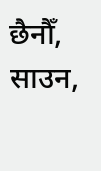छैनौँ, साउन,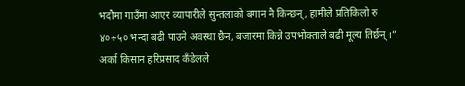भदौमा गाउँमा आएर व्यापारीले सुन्तलाको बगान नै किन्छन्, हामीले प्रतिकिलो रु ४०÷५० भन्दा बढी पाउने अवस्था छैन, बजारमा किन्ने उपभोक्ताले बढी मूल्य तिर्छन् ।”        अर्का किसान हरिप्रसाद कँडेलले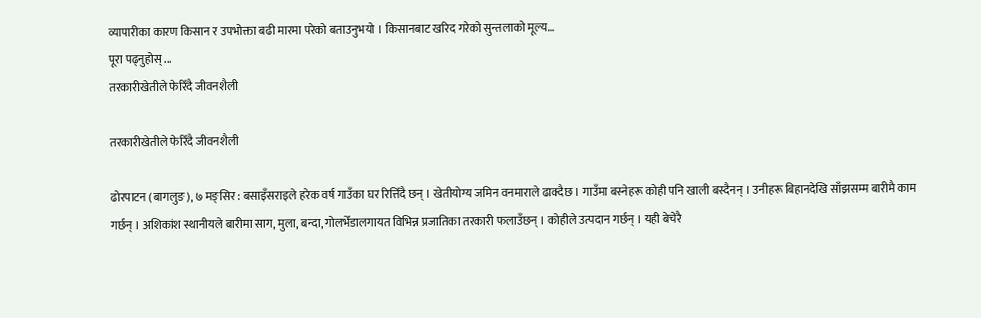व्यापारीका कारण किसान र उपभोक्ता बढी मारमा परेको बताउनुभयो । किसानबाट खरिद गरेको सुन्तलाको मूल्य…
पूरा पढ्नुहोस् ...
तरकारीखेतीले फेरिँदै जीवनशैली

तरकारीखेतीले फेरिँदै जीवनशैली

ढोरपाटन (बागलुङ), ७ मङ्सिर : बसाइँसराइले हरेक वर्ष गाउँका घर रित्तिँदै छन् । खेतीयोग्य जमिन वनमाराले ढाक्दैछ । गाउँमा बस्नेहरू कोही पनि खाली बस्दैनन् । उनीहरू बिहानदेखि साँझसम्म बारीमै काम गर्छन् । अशिकांश स्थानीयले बारीमा साग, मुला, बन्दा, गोलभेँडालगायत विभिन्न प्रजातिका तरकारी फलाउँछन् । कोहीले उत्पदान गर्छन् । यही बेचेरै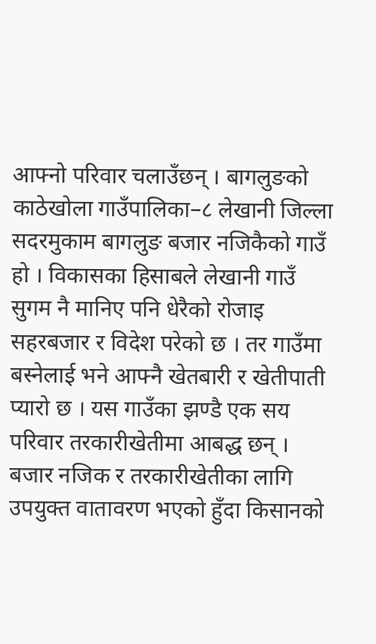आफ्नो परिवार चलाउँछन् । बागलुङको काठेखोला गाउँपालिका–८ लेखानी जिल्ला सदरमुकाम बागलुङ बजार नजिकैको गाउँ हो । विकासका हिसाबले लेखानी गाउँ सुगम नै मानिए पनि धेरैको रोजाइ सहरबजार र विदेश परेको छ । तर गाउँमा बस्नेलाई भने आफ्नै खेतबारी र खेतीपाती प्यारो छ । यस गाउँका झण्डै एक सय परिवार तरकारीखेतीमा आबद्ध छन् । बजार नजिक र तरकारीखेतीका लागि उपयुक्त वातावरण भएको हुँदा किसानको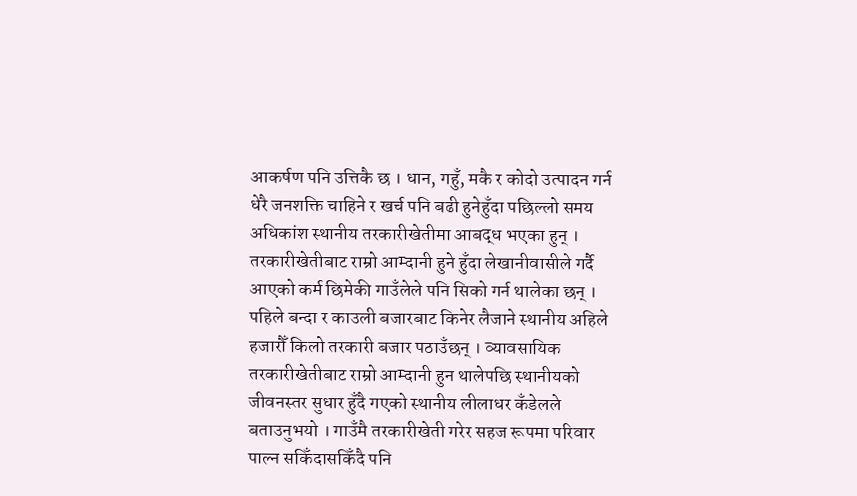आकर्षण पनि उत्तिकै छ । धान, गहुँ, मकै र कोदो उत्पादन गर्न धेरै जनशक्ति चाहिने र खर्च पनि बढी हुनेहुँदा पछिल्लो समय अधिकांश स्थानीय तरकारीखेतीमा आबद्ध भएका हुन् । तरकारीखेतीबाट राम्रो आम्दानी हुने हुँदा लेखानीवासीले गर्दै आएको कर्म छिमेकी गाउँलेले पनि सिको गर्न थालेका छन् । पहिले बन्दा र काउली बजारबाट किनेर लैजाने स्थानीय अहिले हजारौँ किलो तरकारी बजार पठाउँछन् । व्यावसायिक तरकारीखेतीबाट राम्रो आम्दानी हुन थालेपछि स्थानीयको जीवनस्तर सुधार हुँदै गएको स्थानीय लीलाधर कँडेलले बताउनुभयो । गाउँमै तरकारीखेती गरेर सहज रूपमा परिवार पाल्न सकिँदासकिँदै पनि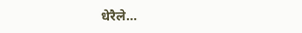धेरैले…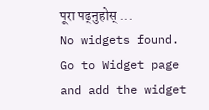पूरा पढ्नुहोस् ...
No widgets found. Go to Widget page and add the widget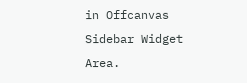in Offcanvas Sidebar Widget Area.